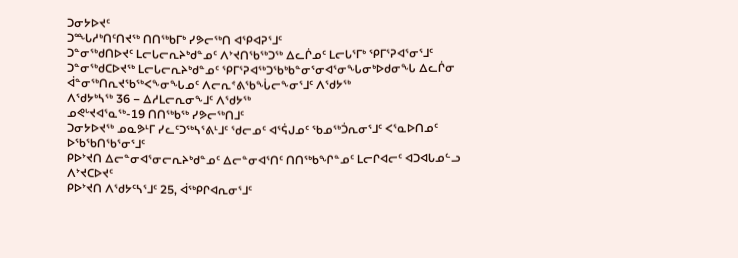ᑐᓂᔭᐅᔪᑦ
ᑐᙵᓱᒃᑎᑦᑎᔪᖅ ᑎᑎᖅᑲᒥᒃ ᓯᕗᓕᖅᑎ ᐊᕿᐊᕈᕐᒧᑦ
ᑐᓐᓂᖅᑯᑎᐅᔪᑦ ᒪᓕᒐᓕᕆᔨᒃᑯᓐᓄᑦ ᐱᔾᔪᑎᖃᖅᑐᖅ ᐃᓚᒌᓄᑦ ᒪᓕᒐᕐᒥᒃ ᕿᒥᕐᕈᐊᕐᓂᕐᒧᑦ
ᑐᓐᓂᖅᑯᑕᐅᔪᖅ ᒪᓕᒐᓕᕆᔨᒃᑯᓐᓄᑦ ᕿᒥᕐᕈᐊᖅᑐᖃᒃᑲᓐᓂᕐᓂᐊᕐᓂᖓᓂᒃᐅᑯᓂᖓ ᐃᓚᒌᓂ ᐋᓐᓂᖅᑎᕆᔪᖃᖅᐸᖕᓂᖓᓄᑦ ᐱᓕᕆᕝᕕᖃᖔᓕᖕᓂᕐᒧᑦ ᐱᖁᔭᖅ
ᐱᖁᔭᒃᓴᖅ 36 − ᐃᓱᒪᓕᕆᓂᖕᒧᑦ ᐱᖁᔭᖅ
ᓄᕙᒡᔪᐊᕐᓇᖅ-19 ᑎᑎᖅᑲᖅ ᓯᕗᓕᖅᑎᒧᑦ
ᑐᓂᔭᐅᔪᖅ ᓄᓇᕗᒻᒥ ᓯᓚᑦᑐᖅᓴᕐᕕᒻᒧᑦ ᖁᓕᓄᑦ ᐊᕐᕌᒍᓄᑦ ᖃᓄᖅᑑᕆᓂᕐᒧᑦ ᐸᕐᓇᐅᑎᓄᑦ ᐅᖃᖃᑎᖃᕐᓂᕐᒧᑦ
ᑭᐅᔾᔪᑎ ᐃᓕᓐᓂᐊᕐᓂᓕᕆᔨᒃᑯᓐᓄᑦ ᐃᓕᓐᓂᐊᕐᑎᑦ ᑎᑎᖅᑲᖏᓐᓄᑦ ᒪᓕᒋᐊᓕᑦ ᐊᑐᐊᒐᓄᓪᓗ ᐱᔾᔪᑕᐅᔪᑦ
ᑭᐅᔾᔪᑎ ᐱᖁᔭᑦᓴᕐᒧᑦ 25, ᐋᖅᑭᒋᐊᕆᓂᕐᒧᑦ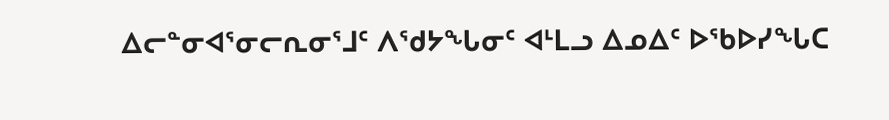ᐃᓕᓐᓂᐊᕐᓂᓕᕆᓂᕐᒧᑦ ᐱᖁᔭᖓᓂᑦ ᐊᒻᒪᓗ ᐃᓄᐃᑦ ᐅᖃᐅᓯᖓᑕ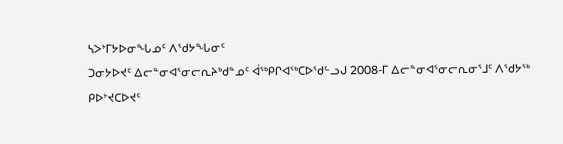ᓴᐳᔾᒥᔭᐅᓂᖓᓄᑦ ᐱᖁᔭᖓᓂᑦ
ᑐᓂᔭᐅᔪᑦ ᐃᓕᓐᓂᐊᕐᓂᓕᕆᔨᒃᑯᓐᓄᑦ ᐋᖅᑭᒋᐊᖅᑕᐅᖁᓪᓗᒍ 2008-ᒥ ᐃᓕᓐᓂᐊᕐᓂᓕᕆᓂᕐᒧᑦ ᐱᖁᔭᖅ
ᑭᐅᔾᔪᑕᐅᔪᑦ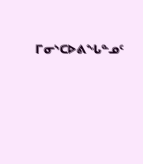ᒥᓂᔅᑕᐅᕕᖓᓐᓄᑦ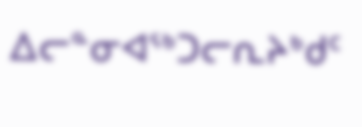ᐃᓕᓐᓂᐊᖅᑐᓕᕆᔨᒃᑯᑦ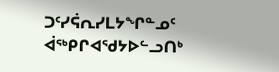ᑐᑦᓯᕌᕆᓯᒪᔭᖏᓐᓄᑦ ᐋᖅᑭᒋᐊᖁᔭᐅᓪᓗᑎᒃ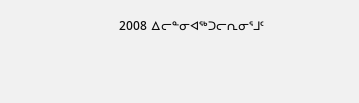2008 ᐃᓕᓐᓂᐊᖅᑐᓕᕆᓂᕐᒧᑦ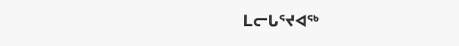ᒪᓕᒐᕐᔪᐊᖅ